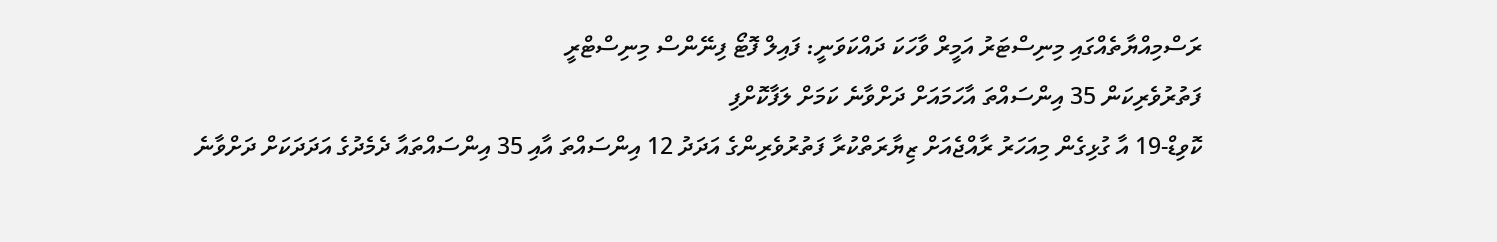ރަސްމިއްޔާތެއްގައި މިނިސްޓަރު އަމީރް ވާހަކަ ދައްކަވަނީ: ފައިލް ފޮޓޯ ފިނޭންސް މިނިސްޓްރީ
ފަތުރުވެރިކަން 35 އިންސައްތަ އާހަމައަށް ދަށްވާނެ ކަމަށް ލަފާކޮށްފި
ކޮވިޑް-19 އާ ގުޅިގެން މިއަހަރު ރާއްޖެއަށް ޒިޔާރަތްކުރާ ފަތުރުވެރިންގެ އަދަދު 12 އިންސައްތަ އާއި 35 އިންސައްތައާ ދެމެދުގެ އަދަދަކަށް ދަށްވާނެ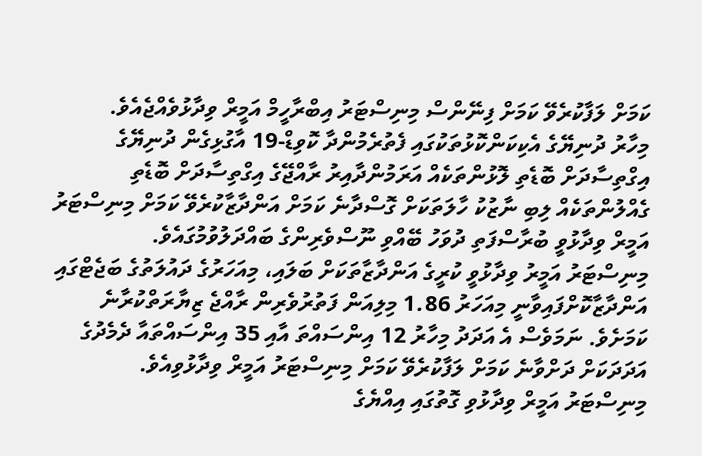ކަމަށް ލަފާކުރެވޭ ކަމަށް ފިނޭންސް މިނިސްޓަރު އިބްރާހީމް އަމީރް ވިދާޅުވެއްޖެއެވެ.
މިހާރު ދުނިޔޭގެ އެކިކަންކޮޅުތަކުގައި ފެތުރެމުންދާ ކޮވިޑް-19 އާގުޅިގެން ދުނިޔޭގެ އިގްތިސާދަށް ބޮޑެތި ލޮޅުންތަކެއް އަރަމުންދާއިރު ރާއްޖޭގެ އިގްތިސާދަށް ބޮޑެތި ގެއްލުންތަކެއް ލިބި ނާޒުކު ހާލަތަކަށް ގޮސްދާނެ ކަމަށް އަންދާޒާކުރެވޭ ކަމަށް މިނިސްޓަރު އަމީރް ވިދާޅުވީ ބުރާސްފަތި ދުވަހު ބޭއްވި ނޫސްވެރިންގެ ބައްދަލުވުމުގައެވެ.
މިނިސްޓަރު އަމީރު ވިދާޅުވީ ކުރީގެ އަންދާޒާތަކަށް ބަލައި، މިއަހަރުގެ ދައުލަތުގެ ބަޖެޓްގައި އަންދާޒާކޮށްފައިވާނީ މިއަހަރު 1.86 މިލިއަން ފަތުރުވެރިން ރާއްޖެ ޒިޔާރަތްކުރާނެ ކަމަށެވެ. ނަމަވެސް އެ އަދަދު މިހާރު 12 އިންސައްތަ އާއި 35 އިންސައްތައާ ދެމެދުގެ އަދަދަކަށް ދަށްވާނެ ކަމަށް ލަފާކުރެވޭ ކަމަށް މިނިސްޓަރު އަމީރް ވިދާޅުވިއެވެ.
މިނިސްޓަރު އަމީރް ވިދާޅުވި ގޮތުގައި އިއްޔެގެ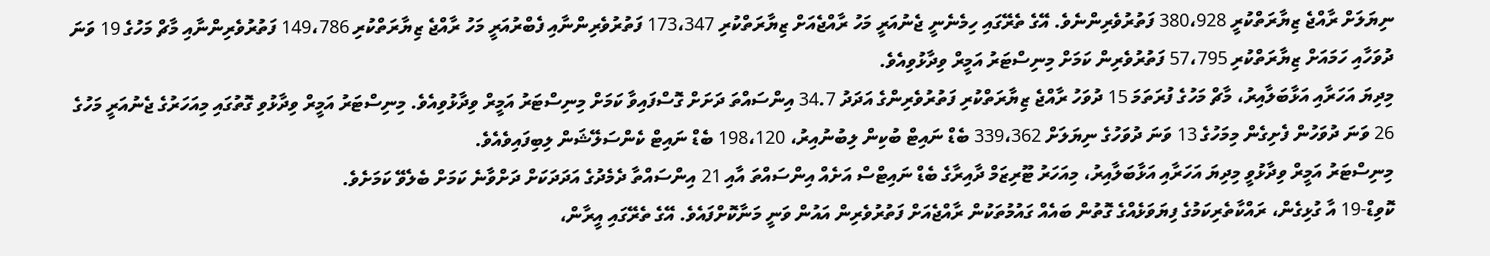ނިޔަލަށް ރާއްޖެ ޒިޔާރަތްކުރީ 380،928 ފަތުރުވެރިންނެވެ. އޭގެ ތެރޭގައި ހިމެނެނީ ޖެނުއަރީ މަހު ރާއްޖެއަށް ޒިޔާރަތްކުރި 173،347 ފަތުރުވެރިންނާއި ފެބްރުއަރީ މަހު ރާއްޖެ ޒިޔާރަތްކުރި 149،786 ފަތުރުވެރިންނާއި މާޗް މަހުގެ 19 ވަނަ ދުވަހާއި ހަމައަށް ޒިޔާރަތްކުރި 57،795 ފަތުރުވެރިން ކަމަށް މިނިސްޓަރު އަމީރް ވިދާޅުވިއެވެ.
މިދިޔަ އަހަރާއި އަޅާބަލާއިރު، މާޗް މަހުގެ ފުރަތަމަ 15 ދުވަހު ރާއްޖެ ޒިޔާރަތްކުރި ފަތުރުވެރިންގެ އަދަދު 34.7 އިންސައްތަ ދަށަށް ގޮސްފައިވާ ކަމަށް މިނިސްޓަރު އަމީރް ވިދާޅުވިއެވެ. މިނިސްޓަރު އަމީރް ވިދާޅުވި ގޮތުގައި މިއަހަރުގެ ޖެނުއަރީ މަހުގެ 26 ވަނަ ދުވަހުން ފެށިގެން މިމަހުގެ 13 ވަނަ ދުވަހުގެ ނިޔަލަށް 339،362 ބެޑް ނައިޓް ބުކިން ލިބުނުއިރު، 198،120 ބެޑް ނައިޓް ކެންސަލޭޝަން ލިބިފައިވެއެވެ.
މިނިސްޓަރު އަމީރް ވިދާޅުވީ މިދިޔަ އަހަރާއި އަޅާބަލާއިރު، މިއަހަރު ޓޫރިޒަމް ދާއިރާގެ ބެޑް ނައިޓްސް އަށެއް އިންސައްތަ އާއި 21 އިންސައްތާ ދެމެދުގެ އަދަދަކަށް ދަށްވާނެ ކަމަށް ބެލެވޭ ކަމަށެވެ.
ކޮވިޑް-19 އާ ގުޅިގެން، ރައްކާތެރިކަމުގެ ފިޔަވަޅެއްގެ ގޮތުން ބައެއް ގައުމުތަކުން ރާއްޖެއަށް ފަތުރުވެރިން އައުން ވަނީ މަނާކޮށްފައެވެ. އޭގެ ތެރޭގައި އީރާން،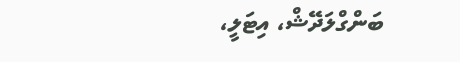ބަންގްލަދޭޝް، އިޓަލީ،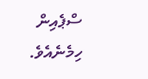ސްޕެއިން ހިމެނެއެވެ.